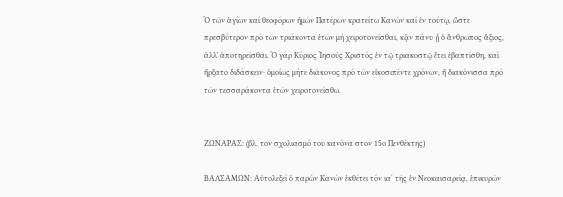Ὁ τῶν ἁγίων καί θεοφόρων ἡμῶν Πατέρων κρατείτω Κανών καί ἐν τούτῳ, ὥστε πρεσβύτερον πρό τῶν τριάκοντα ἐτῶν μή χειροτονεῖσθαι, κᾂν πάνυ ᾖ ὁ ἄνθρωπος ἄξιος, ἀλλ᾿ ἀποτηρεῖσθαι. Ὁ γάρ Κύριος Ἰησοῦς Χριστός ἐν τῷ τριακοστῷ ἔτει ἐβαπτίσθη, καί ἤρξατο διδάσκειν· ὁμοίως μήτε διάκονος πρό τῶν εἰκοσιπέντε χρόνων, ἤ διακόνισσα πρό τῶν τεσσαράκοντα ἐτῶν χειροτονείσθω.


ΖΩΝΑΡΑΣ: (βλ. τον σχολιασμό του κανόνα στον 15ο Πενθέκτης)

ΒΑΛΣΑΜΩΝ: Αὐτολεξεί ὁ παρών Κανών ἐκθέτει τόν ια΄ τῆς ἐν Νεοκαισαρείᾳ, ἐπικυρῶν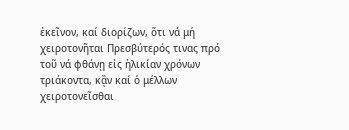ἐκεῖνον, καί διορίζων, ὅτι νά μή χειροτονῆται Πρεσβύτερός τινας πρό τοῦ νά φθάνῃ εἰς ἡλικίαν χρόνων τριάκοντα, κᾂν καί ὁ μέλλων χειροτονεῖσθαι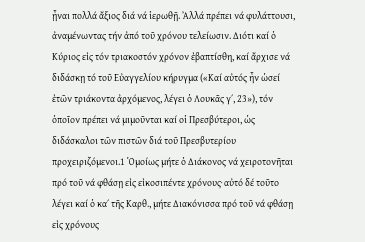ᾖναι πολλά ἄξιος διά νά ἱερωθῇ. Ἀλλά πρέπει νά φυλάττουσι, ἀναμένωντας τήν ἀπό τοῦ χρόνου τελείωσιν. Διότι καί ὁ Κύριος εἰς τόν τριακοστόν χρόνον ἐβαπτίσθη, καί ἄρχισε νά διδάσκῃ τό τοῦ Εὐαγγελίου κήρυγμα («Καί αὐτός ἦν ὡσεί ἐτῶν τριάκοντα ἀρχόμενος, λέγει ὁ Λουκᾶς γ΄, 23»), τόν ὁποῖον πρέπει νά μιμοῦνται καί οἱ Πρεσβύτεροι, ὡς διδάσκαλοι τῶν πιστῶν διά τοῦ Πρεσβυτερίου προχειριζόμενοι.1 Ὁμοίως μήτε ὁ Διάκονος νά χειροτονῆται πρό τοῦ νά φθάσῃ εἰς εἰκοσιπέντε χρόνους∙ αὐτό δέ τοῦτο λέγει καί ὁ κα΄ τῆς Καρθ., μήτε Διακόνισσα πρό τοῦ νά φθάσῃ εἰς χρόνους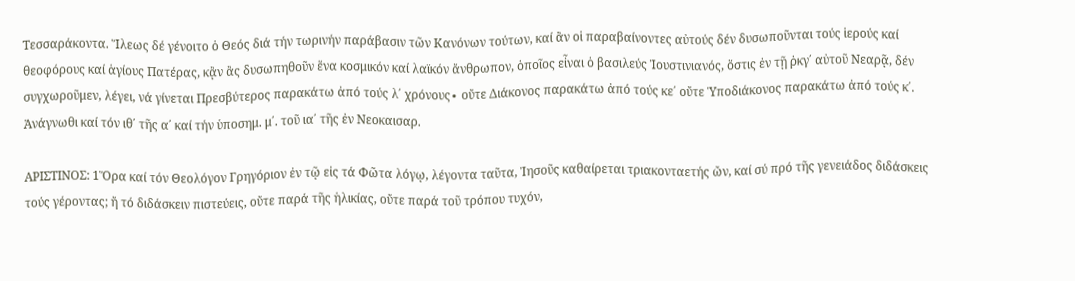Τεσσαράκοντα. Ἵλεως δέ γένοιτο ὁ Θεός διά τήν τωρινήν παράβασιν τῶν Κανόνων τούτων, καί ἂν οἱ παραβαίνοντες αὐτούς δέν δυσωποῦνται τούς ἱερούς καί θεοφόρους καί ἁγίους Πατέρας, κᾂν ἂς δυσωπηθοῦν ἕνα κοσμικόν καί λαϊκόν ἄνθρωπον, ὁποῖος εἶναι ὁ βασιλεύς Ἰουστινιανός, ὅστις ἐν τῇ ῥκγ΄ αὐτοῦ Νεαρᾷ, δέν συγχωροῦμεν, λέγει, νά γίνεται Πρεσβύτερος παρακάτω ἀπό τούς λ΄ χρόνους∙ οὔτε Διάκονος παρακάτω ἀπό τούς κε΄ οὔτε Ὑποδιάκονος παρακάτω ἀπό τούς κ΄. Ἀνάγνωθι καί τόν ιθ΄ τῆς α΄ καί τήν ὑποσημ. μ΄. τοῦ ια΄ τῆς ἐν Νεοκαισαρ.

ΑΡΙΣΤΙΝΟΣ: 1Ὅρα καί τόν Θεολόγον Γρηγόριον ἐν τῷ εἰς τά Φῶτα λόγῳ, λέγοντα ταῦτα, Ἰησοῦς καθαίρεται τριακονταετής ὤν, καί σύ πρό τῆς γενειάδος διδάσκεις τούς γέροντας; ἤ τό διδάσκειν πιστεύεις, οὔτε παρά τῆς ἡλικίας, οὔτε παρά τοῦ τρόπου τυχόν,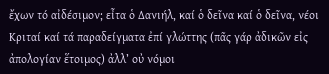ἔχων τό αἰδέσιμον; εἶτα ὁ Δανιήλ, καί ὁ δεῖνα καί ὁ δεῖνα, νέοι Κριταί καί τά παραδείγματα ἐπί γλώττης (πᾶς γάρ ἀδικῶν εἰς ἀπολογίαν ἕτοιμος) ἀλλ’ οὐ νόμοι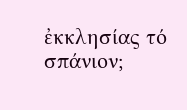ἐκκλησίας τό σπάνιον;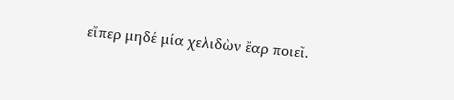εἴπερ μηδέ μία χελιδὼν ἔαρ ποιεῖ.